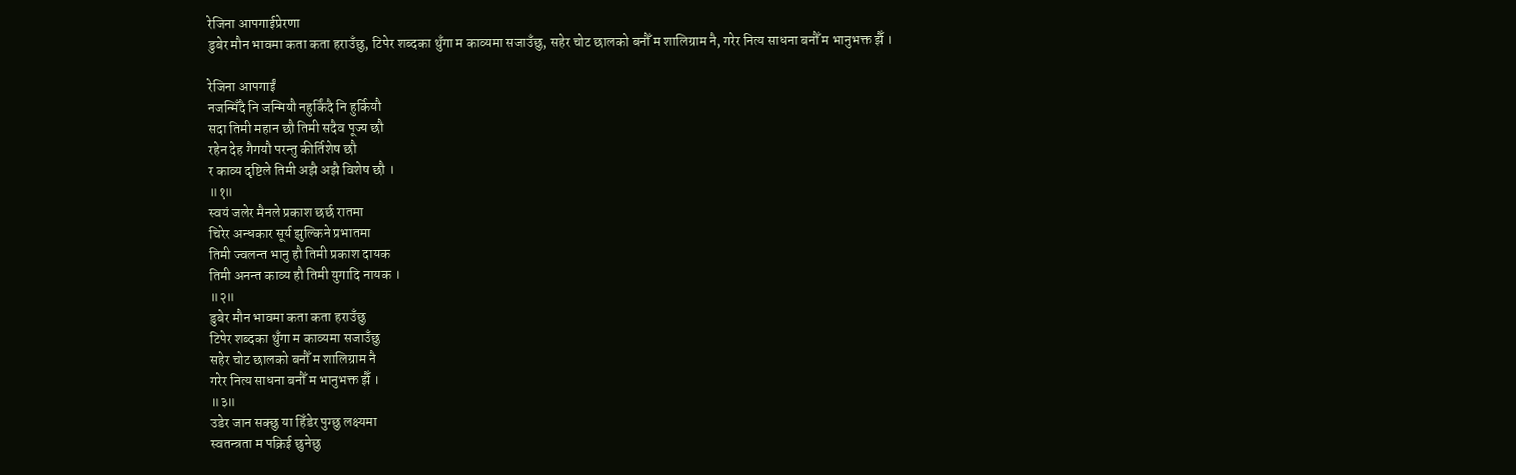रेजिना आपगाईप्रेरणा
डुबेर मौन भावमा कता कता हराउँछु, टिपेर शब्दका थुँगा म काव्यमा सजाउँछु, सहेर चोट छालको बनौँ म शालिग्राम नै, गरेर नित्य साधना बनौँ म भानुभक्त झैँ ।

रेजिना आपगाईं
नजन्मिँदै नि जन्मियौ नहुर्किंदै नि हुर्कियौ
सदा तिमी महान छौ तिमी सदैव पूज्य छौ
रहेन देह गैगयौ परन्तु कीर्तिशेष छौ
र काव्य दृष्टिले तिमी अझै अझै विशेष छौ ।
॥१॥
स्वयं जलेर मैनले प्रकाश छर्छ रातमा
चिरेर अन्धकार सूर्य झुल्किने प्रभातमा
तिमी ज्वलन्त भानु हौ तिमी प्रकाश दायक
तिमी अनन्त काव्य हौ तिमी युगादि नायक ।
॥२॥
डुबेर मौन भावमा कता कता हराउँछु
टिपेर शब्दका थुँगा म काव्यमा सजाउँछु
सहेर चोट छालको बनौँ म शालिग्राम नै
गरेर नित्य साधना बनौँ म भानुभक्त झैँ ।
॥३॥
उडेर जान सक्छु या हिँडेर पुग्छु लक्ष्यमा
स्वतन्त्रता म पक्रिई छुनेछु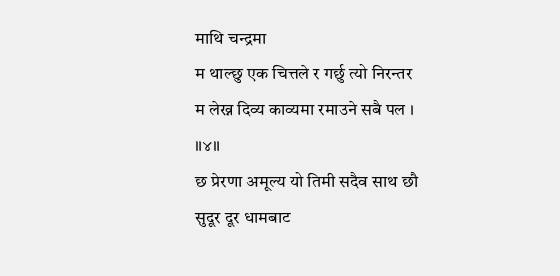माथि चन्द्रमा
म थाल्छु एक चित्तले र गर्छु त्यो निरन्तर
म लेख्न दिव्य काव्यमा रमाउने सबै पल ।
॥४॥
छ प्रेरणा अमूल्य यो तिमी सदैव साथ छौ
सुदूर दूर धामबाट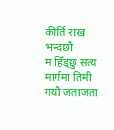कीर्ति राख भन्दछौ
म हिँड्छु सत्य मार्गमा तिमी गयौ जताजता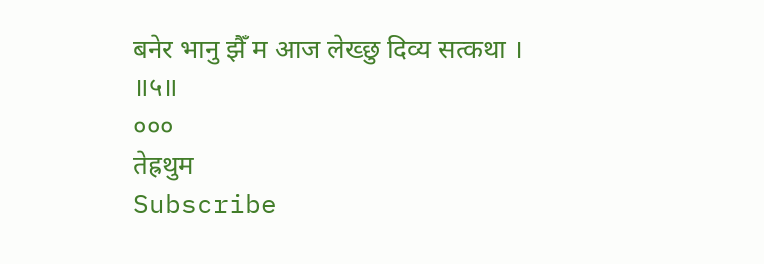बनेर भानु झैँ म आज लेख्छु दिव्य सत्कथा ।
॥५॥
०००
तेह्रथुम
Subscribe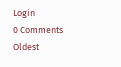Login
0 Comments
Oldest